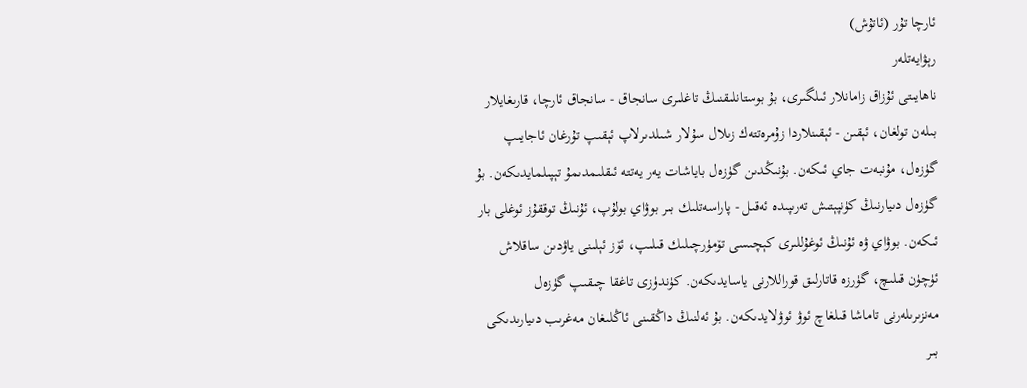ئارچا تۇر (ئاتۇش)
رېۋايەتلەر
ناھايىتى ئۇزاق زامانلار ئىلگىرى، بۇ بوستانلىقنىڭ تاغلىرى سانجاق - سانجاق ئارچا، قارىغايلار بىلەن تولغان، ئېقىن - ئېقىنلاردا زۇمرەتتەك زىلال سۇلار شىلدىرلاپ ئېقىپ تۇرغان ئاجايىپ گۈزەل، مۇنبەت جاي ئىكەن. بۇنىڭدىن گۈزەل باياشات يەر يەتتە ئىقلىمدىمۇ تېپىلمايدىكەن. بۇ گۈزەل دىيارنىڭ كۈنپېتىش تەرىپىدە ئەقىل - پاراسەتلىك بىر بوۋاي بولۇپ، ئۇنىڭ توققۇز ئوغلى بار ئىكەن. بوۋاي ۋە ئۇنىڭ ئوغۇللىرى كېچىسى تۆمۈرچىلىك قىلىپ، ئۆز ئېلىنى ياۋدىن ساقلاش ئۈچۈن قىلىچ، گۈرزە قاتارلىق قوراللارنى ياسايدىكەن. كۈندۈزى تاغقا چىقىپ گۈزەل مەنزىرىلەرنى تاماشا قىلغاچ ئوۋ ئوۋلايدىكەن. بۇ ئەلنىڭ داڭقىنى ئاڭلىغان مەغرىب دىيارىدىكى بىر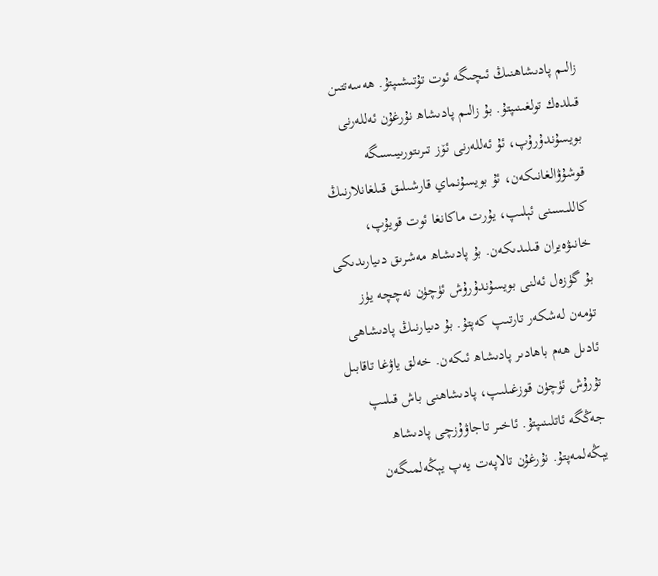زالىم پادىشاھنىڭ ئىچىگە ئوت تۇتىشىپتۇ. ھەسەتتىن قىلدەك تولغىنىپتۇ. بۇ زالىم پادىشاھ نۇرغۇن ئەللەرنى بويسۇندۇرۇپ، ئۇ ئەللەرنى ئۆز تىرىتورىيىسىگە قوشۇۋالغانىكەن، ئۇ بويسۇنماي قارشىلىق قىلغانلارنىڭ كاللىسىنى ئېلىپ، يۇرت ماكانغا ئوت قويۇپ، خانىۋەيران قىلىدىكەن. بۇ پادىشاھ مەشرىق دىيارىدىكى بۇ گۈزەل ئەلنى بويسۇندۇرۇش ئۈچۈن نەچچە يۈز تۈمەن لەشكەر تارتىپ كەپتۇ. بۇ دىيارنىڭ پادىشاھى ئادىل ھەم باھادىر پادىشاھ ئىكەن. خەلق ياۋغا تاقابىل تۇرۇش ئۈچۈن قوزغىلىپ، پادىشاھنى باش قىلىپ جەڭگە ئاتلىنىپتۇ. ئاخىر تاجاۋۇزچى پادىشاھ يېڭەلمەپتۇ. نۇرغۇن تالاپەت يەپ يېڭەلمىگەن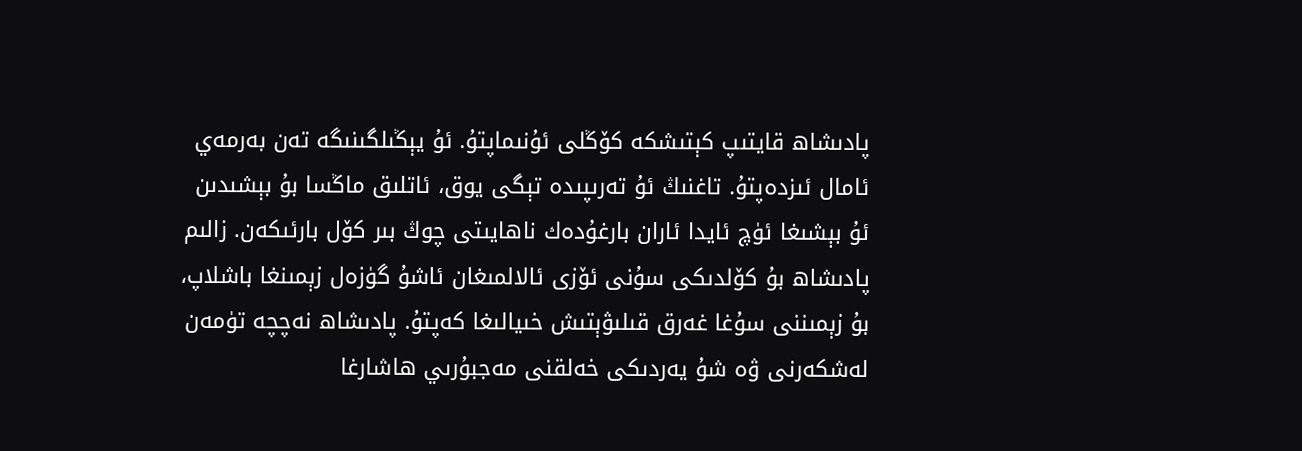پادىشاھ قايتىپ كېتىشكە كۆڭلى ئۇنىماپتۇ. ئۇ يېڭىلگىنىگە تەن بەرمەي ئامال ئىزدەپتۇ. تاغنىڭ ئۇ تەرىپىدە تېگى يوق، ئاتلىق ماڭسا بۇ بېشىدىن ئۇ بېشىغا ئۈچ ئايدا ئاران بارغۇدەك ناھايىتى چوڭ بىر كۆل بارئىكەن. زالىم پادىشاھ بۇ كۆلدىكى سۇنى ئۆزى ئالالمىغان ئاشۇ گۈزەل زېمىنغا باشلاپ، بۇ زېمىننى سۇغا غەرق قىلىۋېتىش خىيالىغا كەپتۇ. پادىشاھ نەچچە تۈمەن لەشكەرنى ۋە شۇ يەردىكى خەلقنى مەجبۇرىي ھاشارغا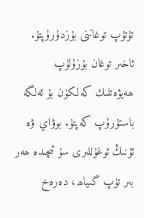تۇتۇپ توغاننى بۇزدۇرۇپتۇ. ئاخىر توغان بۇزۇلۇپ ھەيۋەتلىك كەلكۈن بۇ ئەلگە باستۇرۇپ كەپتۇ. بوۋاي ۋە ئۇنىڭ ئوغۇللىرى سۇ ئىچىدە ھەر بىر تۈپ گىياھ، دەرەخ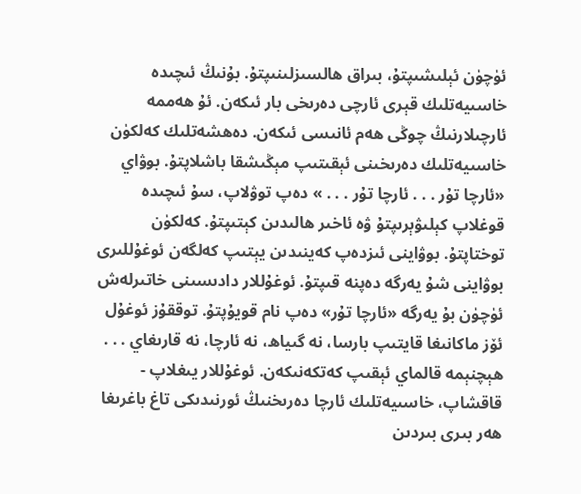ئۈچۈن ئېلىشىپتۇ، بىراق ھالسىزلىنىپتۇ. بۇنىڭ ئىچىدە خاسىيەتلىك قېرى ئارچى دەرىخى بار ئىكەن. ئۇ ھەممە ئارچىلارنىڭ چوڭى ھەم ئانىسى ئىكەن. دەھشەتلىك كەلكۈن خاسىيەتلىك دەرىخىنى ئېقىتىپ مېڭىشقا باشلاپتۇ. بوۋاي «ئارچا تۇر . . . ئارچا تۇر . . . » دەپ توۋلاپ، سۇ ئىچىدە قوغلاپ كېلىۋېرىپتۇ ۋە ئاخىر ھالىدىن كېتىپتۇ. كەلكۈن توختاپتۇ. بوۋاينى ئىزدەپ كەينىدىن يېتىپ كەلگەن ئوغۇللىرى بوۋاينى شۇ يەرگە دەپنە قىپتۇ. ئوغۇللار دادىسىنى خاتىرلەش ئۈچۈن بۇ يەرگە «ئارچا تۇر» دەپ نام قويۇپتۇ. توققۇز ئوغۇل ئۆز ماكانىغا قايتىپ بارسا، نە گىياھ، نە ئارچا، نە قارىغاي . . . ھېچنېمە قالماي ئېقىپ كەتكەنىكەن. ئوغۇللار يىغلاپ - قاقشاپ، خاسىيەتلىك ئارچا دەرىخنىڭ ئورنىدىكى تاغ باغرىغا ھەر بىرى بىردىن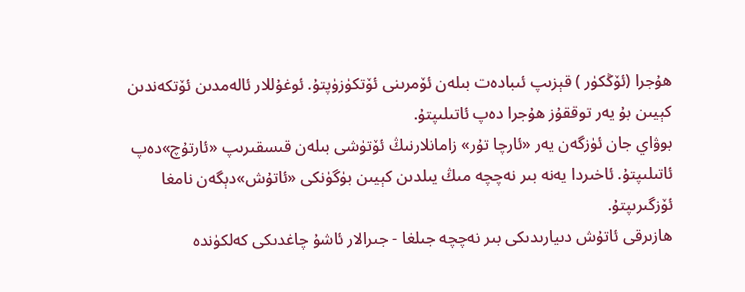ھۇجرا (ئۆڭكۈر ) قېزىپ ئىبادەت بىلەن ئۆمرىنى ئۆتكۈزۈپتۇ. ئوغۇللار ئالەمدىن ئۆتكەندىن كېيىن بۇ يەر توققۇز ھۇجرا دەپ ئاتىلىپتۇ.
بوۋاي جان ئۈزگەن يەر «ئارچا تۇر» زامانلارنىڭ ئۆتۈشى بىلەن قىسقىرىپ «ئارتۇچ»دەپ ئاتىلىپتۇ. ئاخىردا يەنە بىر نەچچە مىڭ يىلدىن كېيىن بۈگۈنكى «ئاتۇش»دېگەن نامغا ئۆزگىرىپتۇ.
ھازىرقى ئاتۇش دىيارىدىكى بىر نەچچە جىلغا - جىرالار ئاشۇ چاغدىكى كەلكۈندە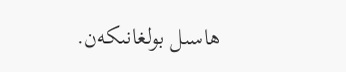ھاسىل بولغانىكەن.